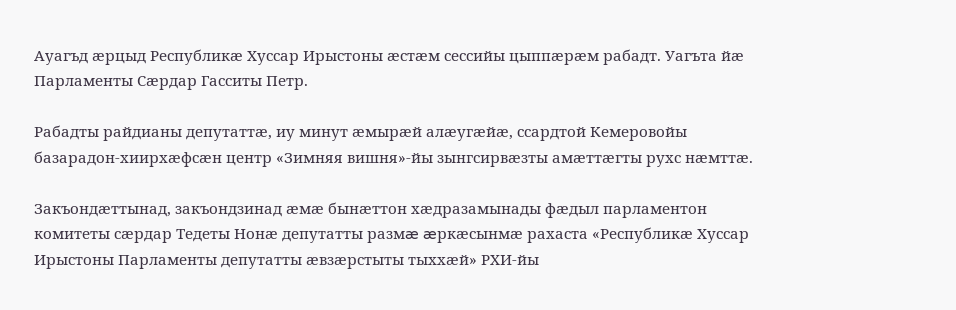Ауагъд æрцыд Республикæ Хуссар Ирыстоны æстæм сессийы цыппæрæм рабадт. Уагъта йæ Парламенты Сæрдар Гасситы Петр.

Рабадты райдианы депутаттæ, иу минут æмырæй алæугæйæ, ссардтой Кемеровойы базарадон-хиирхæфсæн центр «Зимняя вишня»-йы зынгсирвæзты амæттæгты рухс нæмттæ.

Закъондæттынад, закъондзинад æмæ бынæттон хæдразамынады фæдыл парламентон комитеты сæрдар Тедеты Нонæ депутатты размæ æркæсынмæ рахаста «Республикæ Хуссар Ирыстоны Парламенты депутатты æвзæрстыты тыххæй» РХИ-йы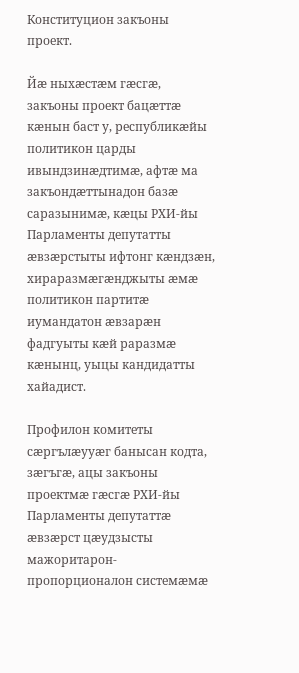Конституцион закъоны проект.

Йæ ныхæстæм гæсгæ, закъоны проект бацæттæ кæнын баст у, республикæйы политикон царды ивындзинæдтимæ, афтæ ма закъондæттынадон базæ саразынимæ, кæцы РХИ-йы Парламенты депутатты æвзæрстыты ифтонг кæндзæн, хираразмæгæнджыты æмæ политикон партитæ иумандатон æвзарæн фадгуыты кæй раразмæ кæнынц, уыцы кандидатты хайадист.

Профилон комитеты сæргълæууæг банысан кодта, зæгъгæ, ацы закъоны проектмæ гæсгæ РХИ-йы Парламенты депутаттæ æвзæрст цæудзысты мажоритарон-пропорционалон системæмæ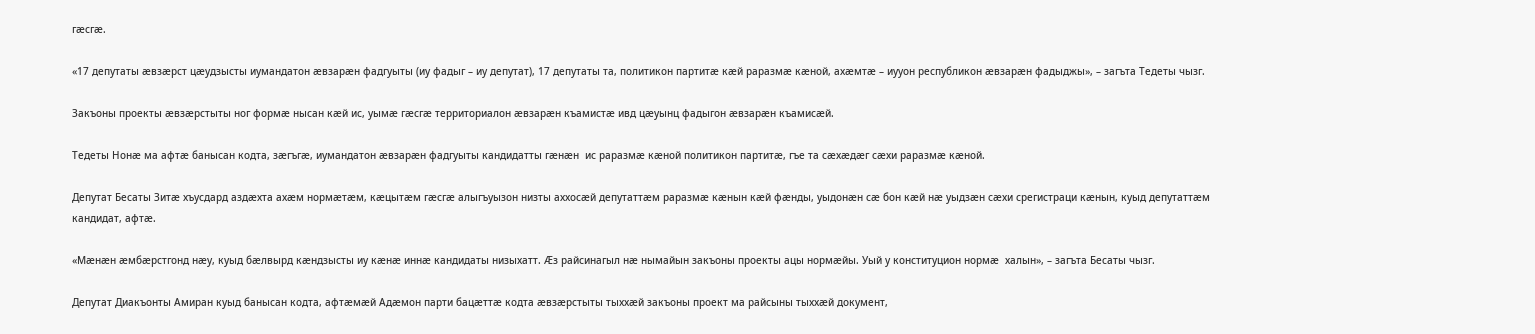гæсгæ.

«17 депутаты æвзæрст цæудзысты иумандатон æвзарæн фадгуыты (иу фадыг – иу депутат), 17 депутаты та, политикон партитæ кæй раразмæ кæной, ахæмтæ – иууон республикон æвзарæн фадыджы», – загъта Тедеты чызг.

Закъоны проекты æвзæрстыты ног формæ нысан кæй ис, уымæ гæсгæ территориалон æвзарæн къамистæ ивд цæуынц фадыгон æвзарæн къамисæй.

Тедеты Нонæ ма афтæ банысан кодта, зæгъгæ, иумандатон æвзарæн фадгуыты кандидатты гæнæн  ис раразмæ кæной политикон партитæ, гъе та сæхæдæг сæхи раразмæ кæной.

Депутат Бесаты Зитæ хъусдард аздæхта ахæм нормæтæм, кæцытæм гæсгæ алыгъуызон низты аххосæй депутаттæм раразмæ кæнын кæй фæнды, уыдонæн сæ бон кæй нæ уыдзæн сæхи срегистраци кæнын, куыд депутаттæм кандидат, афтæ.

«Мæнæн æмбæрстгонд нæу, куыд бæлвырд кæндзысты иу кæнæ иннæ кандидаты низыхатт. Æз райсинагыл нæ нымайын закъоны проекты ацы нормæйы. Уый у конституцион нормæ  халын», – загъта Бесаты чызг.

Депутат Диакъонты Амиран куыд банысан кодта, афтæмæй Адæмон парти бацæттæ кодта æвзæрстыты тыххæй закъоны проект ма райсыны тыххæй документ,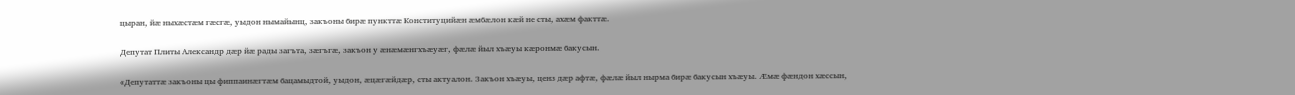цыран, йæ ныхæстæм гæсгæ, уыдон нымайынц, закъоны бирæ пункттæ Конституцийæн æмбæлон кæй не сты, ахæм факттæ.

Депутат Плиты Александр дæр йæ рады загъта, зæгъгæ, закъон у æнæмæнгхъæуæг, фæлæ йыл хъæуы кæронмæ бакусын.

«Депутаттæ закъоны цы фиппаинæгтæм бацамыдтой, уыдон, æцæгæйдæр, сты актуалон. Закъон хъæуы, ценз дæр афтæ, фæлæ йыл нырма бирæ бакусын хъæуы. Æмæ фæндон хæссын,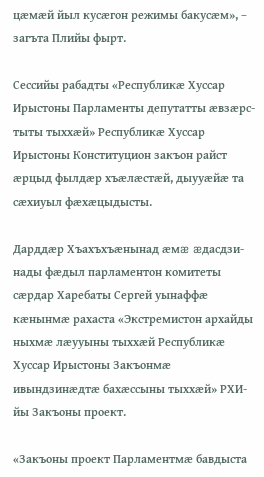цæмæй йыл кусæгон режимы бакусæм», – загъта Плийы фырт.

Сессийы рабадты «Республикæ Хуссар Ирыстоны Парламенты депутатты æвзæрс-тыты тыххæй» Республикæ Хуссар Ирыстоны Конституцион закъон райст æрцыд фылдæр хъæлæстæй, дыууæйæ та сæхиуыл фæхæцыдысты.

Дарддæр Хъахъхъæнынад æмæ æдасдзи-нады фæдыл парламентон комитеты сæрдар Харебаты Сергей уынаффæ кæнынмæ рахаста «Экстремистон архайды ныхмæ лæууыны тыххæй Республикæ Хуссар Ирыстоны Закъонмæ ивындзинæдтæ бахæссыны тыххæй» РХИ-йы Закъоны проект.

«Закъоны проект Парламентмæ бавдыста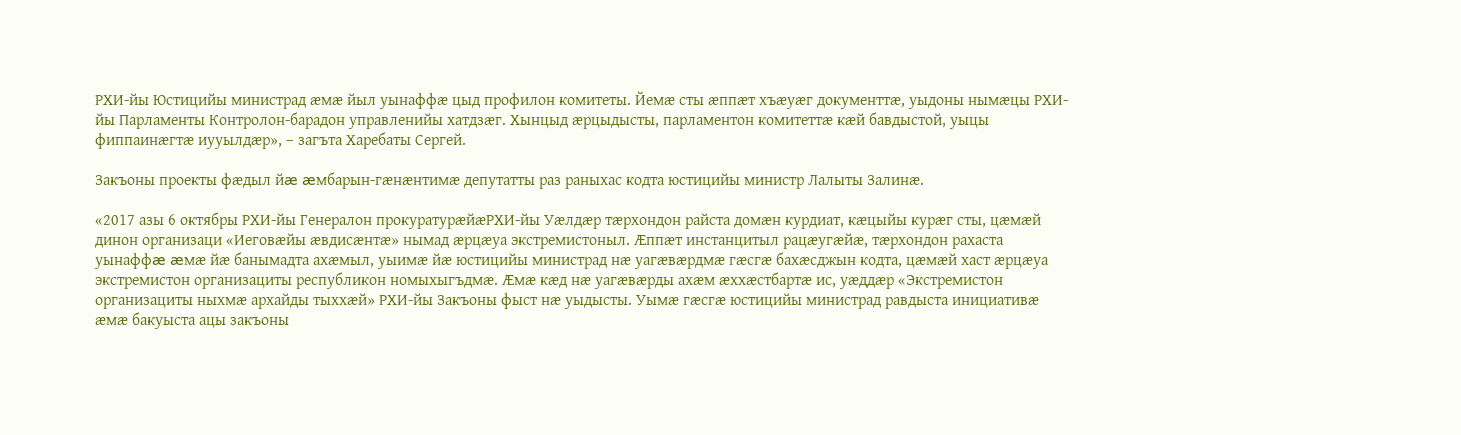РХИ-йы Юстицийы министрад æмæ йыл уынаффæ цыд профилон комитеты. Йемæ сты æппæт хъæуæг документтæ, уыдоны нымæцы РХИ-йы Парламенты Контролон-барадон управленийы хатдзæг. Хынцыд æрцыдысты, парламентон комитеттæ кæй бавдыстой, уыцы фиппаинæгтæ иууылдæр», – загъта Харебаты Сергей.

Закъоны проекты фæдыл йæ æмбарын-гæнæнтимæ депутатты раз раныхас кодта юстицийы министр Лалыты Залинæ.

«2017 азы 6 октябры РХИ-йы Генералон прокуратурæйæРХИ-йы Уæлдæр тæрхондон райста домæн курдиат, кæцыйы курæг сты, цæмæй динон организаци «Иеговæйы æвдисæнтæ» нымад æрцæуа экстремистоныл. Æппæт инстанцитыл рацæугæйæ, тæрхондон рахаста уынаффæ æмæ йæ банымадта ахæмыл, уыимæ йæ юстицийы министрад нæ уагæвæрдмæ гæсгæ бахæсджын кодта, цæмæй хаст æрцæуа экстремистон организациты республикон номыхыгъдмæ. Æмæ кæд нæ уагæвæрды ахæм æххæстбартæ ис, уæддæр «Экстремистон организациты ныхмæ архайды тыххæй» РХИ-йы Закъоны фыст нæ уыдысты. Уымæ гæсгæ юстицийы министрад равдыста инициативæ æмæ бакуыста ацы закъоны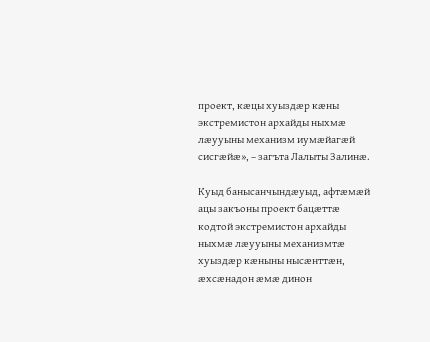проект, кæцы хуыздæр кæны экстремистон архайды ныхмæ лæууыны механизм иумæйагæй сисгæйæ», – загъта Лалыты Залинæ.

Куыд банысанчындæуыд, афтæмæй ацы закъоны проект бацæттæ кодтой экстремистон архайды ныхмæ лæууыны механизмтæ хуыздæр кæныны нысæнттæн, æхсæнадон æмæ динон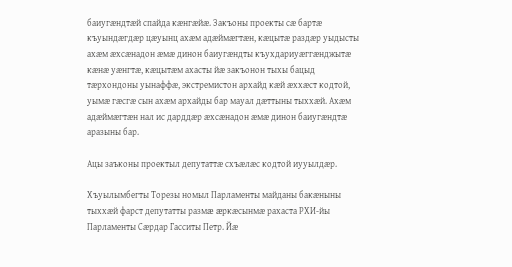баиугæндтæй спайда кæнгæйæ. Закъоны проекты сæ бартæ къуындæгдæр цæуынц ахæм адæймæгтæн, кæцытæ раздæр уыдысты ахæм æхсæнадон æмæ динон баиугæндты къухдариуæггæнджытæ кæнæ уæнгтæ, кæцытæм ахасты йæ закъонон тыхы бацыд тæрхондоны уынаффæ, экстремистон архайд кæй æххæст кодтой, уымæ гæсгæ сын ахæм архайды бар мауал дæттыны тыххæй. Ахæм адæймæгтæн нал ис дарддæр æхсæнадон æмæ динон баиугæндтæ аразыны бар.

Ацы заъконы проектыл депутаттæ схъæлæс кодтой иууылдæр.

Хъуылымбегты Торезы номыл Парламенты майданы бакæныны тыххæй фарст депутатты размæ æркæсынмæ рахаста РХИ-йы Парламенты Сæрдар Гасситы Петр. Йæ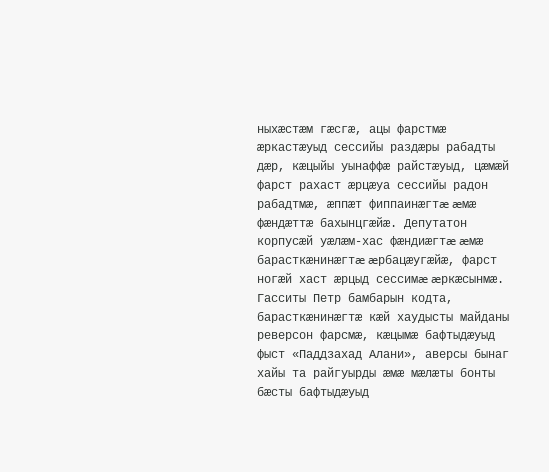ныхæстæм гæсгæ, ацы фарстмæ æркастæуыд сессийы раздæры рабадты дæр, кæцыйы уынаффæ райстæуыд, цæмæй фарст рахаст æрцæуа сессийы радон рабадтмæ, æппæт фиппаинæгтæ æмæ фæндæттæ бахынцгæйæ. Депутатон корпусæй уæлæм-хас фæндиæгтæ æмæ барасткæнинæгтæ æрбацæугæйæ, фарст ногæй хаст æрцыд сессимæ æркæсынмæ. Гасситы Петр бамбарын кодта, барасткæнинæгтæ кæй хаудысты майданы реверсон фарсмæ, кæцымæ бафтыдæуыд фыст «Паддзахад Алани», аверсы бынаг хайы та райгуырды æмæ мæлæты бонты бæсты бафтыдæуыд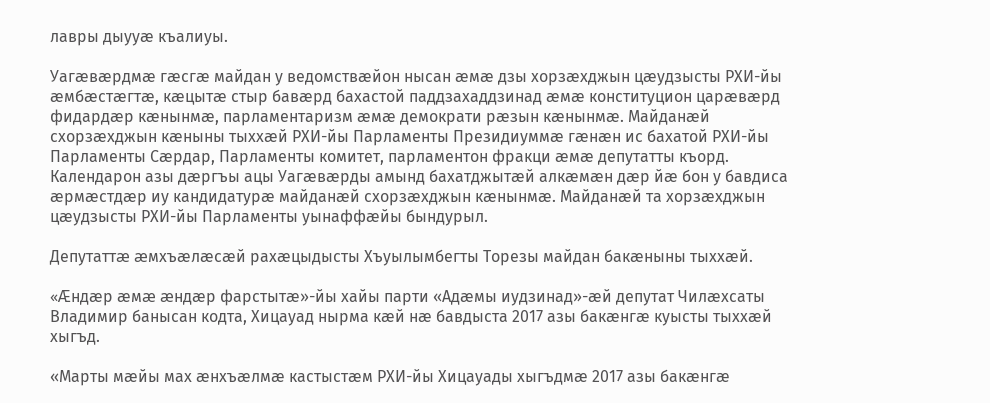лавры дыууæ къалиуы.

Уагæвæрдмæ гæсгæ майдан у ведомствæйон нысан æмæ дзы хорзæхджын цæудзысты РХИ-йы æмбæстæгтæ, кæцытæ стыр бавæрд бахастой паддзахаддзинад æмæ конституцион царæвæрд фидардæр кæнынмæ, парламентаризм æмæ демократи рæзын кæнынмæ. Майданæй схорзæхджын кæныны тыххæй РХИ-йы Парламенты Президиуммæ гæнæн ис бахатой РХИ-йы Парламенты Сæрдар, Парламенты комитет, парламентон фракци æмæ депутатты къорд. Календарон азы дæргъы ацы Уагæвæрды амынд бахатджытæй алкæмæн дæр йæ бон у бавдиса æрмæстдæр иу кандидатурæ майданæй схорзæхджын кæнынмæ. Майданæй та хорзæхджын цæудзысты РХИ-йы Парламенты уынаффæйы бындурыл.

Депутаттæ æмхъæлæсæй рахæцыдысты Хъуылымбегты Торезы майдан бакæныны тыххæй.

«Æндæр æмæ æндæр фарстытæ»-йы хайы парти «Адæмы иудзинад»-æй депутат Чилæхсаты Владимир банысан кодта, Хицауад нырма кæй нæ бавдыста 2017 азы бакæнгæ куысты тыххæй хыгъд.

«Марты мæйы мах æнхъæлмæ кастыстæм РХИ-йы Хицауады хыгъдмæ 2017 азы бакæнгæ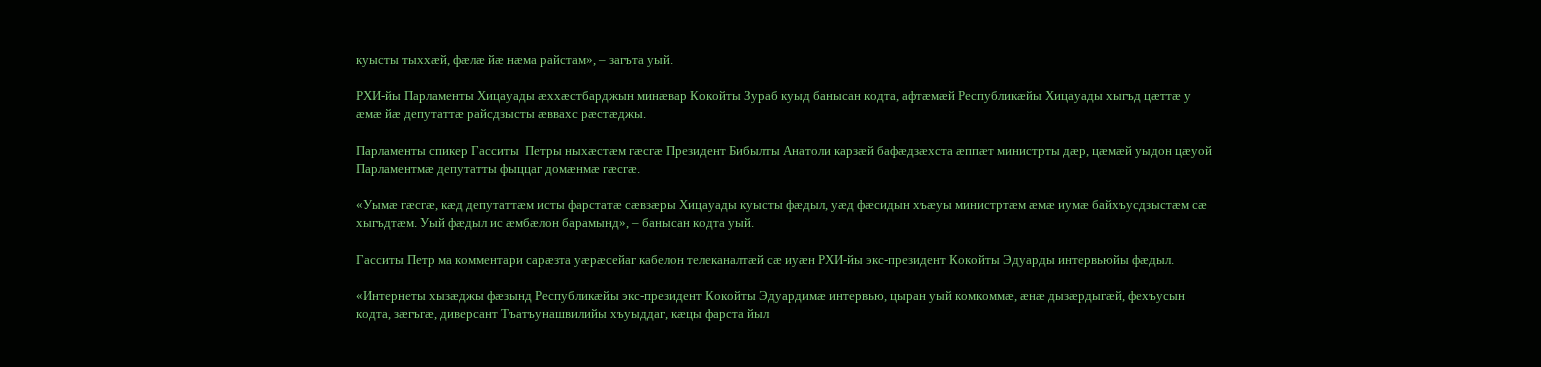куысты тыххæй, фæлæ йæ нæма райстам», – загъта уый.

РХИ-йы Парламенты Хицауады æххæстбарджын минæвар Кокойты Зураб куыд банысан кодта, афтæмæй Республикæйы Хицауады хыгъд цæттæ у æмæ йæ депутаттæ райсдзысты æввахс рæстæджы.

Парламенты спикер Гасситы  Петры ныхæстæм гæсгæ Президент Бибылты Анатоли карзæй бафæдзæхста æппæт министрты дæр, цæмæй уыдон цæуой Парламентмæ депутатты фыццаг домæнмæ гæсгæ.

«Уымæ гæсгæ, кæд депутаттæм исты фарстатæ сæвзæры Хицауады куысты фæдыл, уæд фæсидын хъæуы министртæм æмæ иумæ байхъусдзыстæм сæ хыгъдтæм. Уый фæдыл ис æмбæлон барамынд», – банысан кодта уый.

Гасситы Петр ма комментари сарæзта уæрæсейаг кабелон телеканалтæй сæ иуæн РХИ-йы экс-президент Кокойты Эдуарды интервьюйы фæдыл.

«Интернеты хызæджы фæзынд Республикæйы экс-президент Кокойты Эдуардимæ интервью, цыран уый комкоммæ, æнæ дызæрдыгæй, фехъусын кодта, зæгъгæ, диверсант Тъатъунашвилийы хъуыддаг, кæцы фарста йыл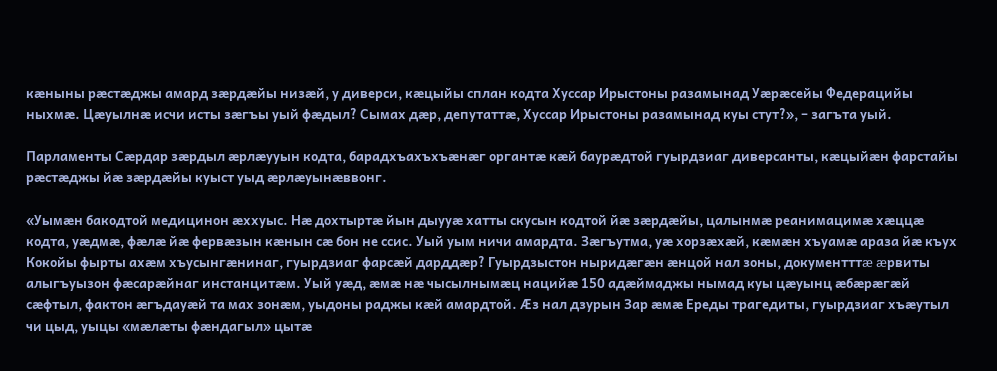кæныны рæстæджы амард зæрдæйы низæй, у диверси, кæцыйы сплан кодта Хуссар Ирыстоны разамынад Уæрæсейы Федерацийы ныхмæ. Цæуылнæ исчи исты зæгъы уый фæдыл? Сымах дæр, депутаттæ, Хуссар Ирыстоны разамынад куы стут?», – загъта уый.

Парламенты Сæрдар зæрдыл æрлæууын кодта, барадхъахъхъæнæг органтæ кæй баурæдтой гуырдзиаг диверсанты, кæцыйæн фарстайы рæстæджы йæ зæрдæйы куыст уыд æрлæуынæввонг.

«Уымæн бакодтой медицинон æххуыс. Нæ дохтыртæ йын дыууæ хатты скусын кодтой йæ зæрдæйы, цалынмæ реанимацимæ хæццæ кодта, уæдмæ, фæлæ йæ фервæзын кæнын сæ бон не ссис. Уый уым ничи амардта. Зæгъутма, уæ хорзæхæй, кæмæн хъуамæ араза йæ къух Кокойы фырты ахæм хъусынгæнинаг, гуырдзиаг фарсæй дарддæр? Гуырдзыстон ныридæгæн æнцой нал зоны, документттæ æрвиты алыгъуызон фæсарæйнаг инстанцитæм. Уый уæд, æмæ нæ чысылнымæц нацийæ 150 адæймаджы нымад куы цæуынц æбæрæгæй сæфтыл, фактон æгъдауæй та мах зонæм, уыдоны раджы кæй амардтой. Æз нал дзурын Зар æмæ Ереды трагедиты, гуырдзиаг хъæутыл чи цыд, уыцы «мæлæты фæндагыл» цытæ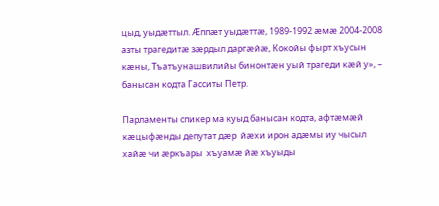цыд, уыдæттыл. Æппæт уыдæттæ, 1989-1992 æмæ 2004-2008 азты трагедитæ зæрдыл даргæйæ, Кокойы фырт хъусын кæны, Тъатъунашвилийы бинонтæн уый трагеди кæй у», – банысан кодта Гасситы Петр.

Парламенты спикер ма куыд банысан кодта, афтæмæй кæцыфæнды депутат дæр  йæхи ирон адæмы иу чысыл хайæ чи æркъары  хъуамæ йæ хъуыды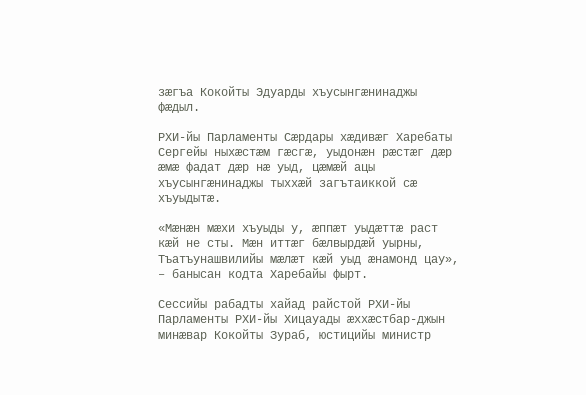зæгъа Кокойты Эдуарды хъусынгæнинаджы фæдыл.

РХИ-йы Парламенты Сæрдары хæдивæг Харебаты Сергейы ныхæстæм гæсгæ, уыдонæн рæстæг дæр æмæ фадат дæр нæ уыд, цæмæй ацы хъусынгæнинаджы тыххæй загътаиккой сæ хъуыдытæ.

«Мæнæн мæхи хъуыды у, æппæт уыдæттæ раст кæй не сты. Мæн иттæг бæлвырдæй уырны, Тъатъунашвилийы мæлæт кæй уыд æнамонд цау», – банысан кодта Харебайы фырт.

Сессийы рабадты хайад райстой РХИ-йы Парламенты РХИ-йы Хицауады æххæстбар-джын минæвар Кокойты Зураб, юстицийы министр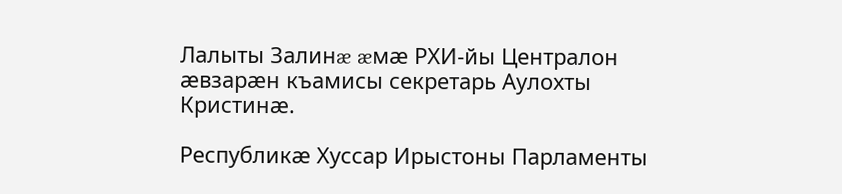Лалыты Залинæ æмæ РХИ-йы Централон æвзарæн къамисы секретарь Аулохты Кристинæ.

Республикæ Хуссар Ирыстоны Парламенты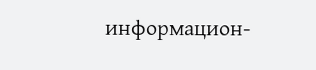информацион-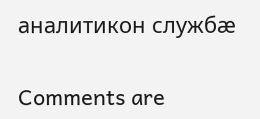аналитикон службæ

Comments are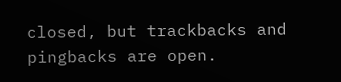closed, but trackbacks and pingbacks are open.